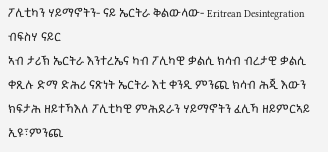ፖሊቲካን ሃይማኖትን- ናይ ኤርትራ ቅልውላው- Eritrean Desintegration
ብፍስሃ ናይር
ኣብ ታሪኽ ኤርትራ እንተረኤና ካብ ፖሊካዊ ቃልሲ ክሳብ ብረታዊ ቃልሲ ቀጺሉ ድማ ድሕሪ ናጽነት ኤርትራ እቲ ቀንዲ ምንጪ ክሳብ ሕጂ እውን ክፍታሕ ዘይተኻእለ ፖሊቲካዊ ምሕደራን ሃይማኖትን ፈሊኻ ዘይምርኣይ ኢዩ፣ምንጪ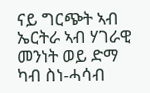ናይ ግርጭት ኣብ ኤርትራ ኣብ ሃገራዊ መንነት ወይ ድማ ካብ ስነ-ሓሳብ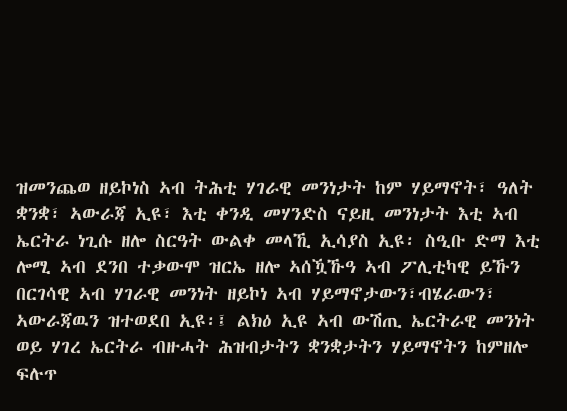ዝመንጨወ ዘይኮነስ ኣብ ትሕቲ ሃገራዊ መንነታት ከም ሃይማኖት፣ ዓለት ቋንቋ፣ ኣውራጃ ኢዩ፣ እቲ ቀንዲ መሃንድስ ናይዚ መንነታት እቲ ኣብ ኤርትራ ነጊሱ ዘሎ ስርዓት ውልቀ መላኺ ኢሳያስ ኢዩ፡ ስዒቡ ድማ እቲ ሎሚ ኣብ ደንበ ተቃውሞ ዝርኤ ዘሎ ኣሰዃኹዓ ኣብ ፖሊቲካዊ ይኹን በርገሳዊ ኣብ ሃገራዊ መንነት ዘይኮነ ኣብ ሃይማኖታውን፣ብሄራውን፣ ኣውራጃዉን ዝተወደበ ኢዩ፡፤ ልክዕ ኢዩ ኣብ ውሽጢ ኤርትራዊ መንነት ወይ ሃገረ ኤርትራ ብዙሓት ሕዝብታትን ቋንቋታትን ሃይማኖትን ከምዘሎ ፍሉጥ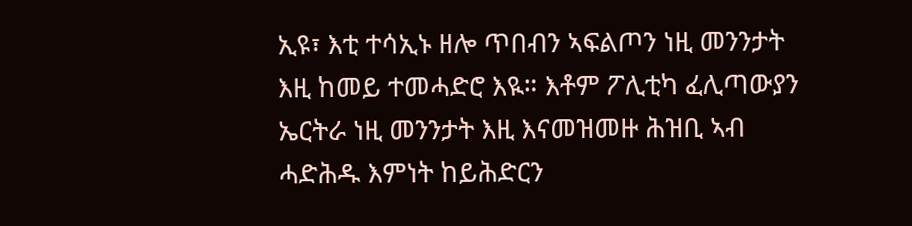ኢዩ፣ እቲ ተሳኢኑ ዘሎ ጥበብን ኣፍልጦን ነዚ መንንታት እዚ ከመይ ተመሓድሮ እዪ። እቶም ፖሊቲካ ፈሊጣውያን ኤርትራ ነዚ መንንታት እዚ እናመዝመዙ ሕዝቢ ኣብ ሓድሕዱ እምነት ከይሕድርን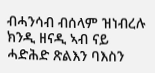ብሓንሳብ ብሰላም ዝነብረሉ ክንዲ ዘናዲ ኣብ ናይ ሓድሕድ ጽልእን ባእስን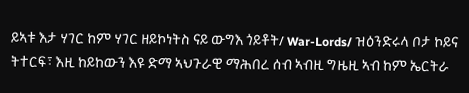ይኣቱ እታ ሃገር ከም ሃገር ዘይኮነትስ ናይ ውግእ ጎይቶት/ War-Lords/ ዝዕንድሩላ ቦታ ኮይና ትተርፍ፣ እዚ ከይከውን እዩ ድማ ኣህጉራዊ ማሕበረ ሰብ ኣብዚ ግዜዚ ኣብ ከም ኤርትራ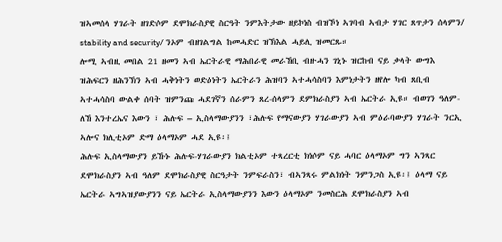ዝኣመሰላ ሃገራት ዘገድሶም ደሞክራስያዊ ስርዓት ንምእትታው ዘይኮነስ ብዝኾነ ኣገባብ ኣብታ ሃገር ጸጥታን ሰላምን/ stability and security/ ንኦም ብዘገልግል ከመሓድር ዝኽእል ሓይሊ ዝመርጹ።
ሎሚ ኣብዚ መበል 21 ዘመን ኣብ ኤርትራዊ ማሕበራዊ መራኸቢ ብዙሓን ገኒኑ ዝርከብ ናይ ቃላት ውግእ ዝሕፍርን ዘሕንኽን ኣብ ሓቅነትን ወድዕነትን ኤርትራን ሕዝባን ኣተሓሳስባን እምነታትን ዘየሎ ካብ ጸቢብ ኣተሓሳስባ ውልቀ ሰባት ዝምንጩ ሓደገኛን ሰራምን ጸረ-ሰላምን ደምክራስያን ኣብ ኤርትራ ኢዩ። ብወገን ዓለም- ለኸ እንተረኤና እውን ፣ ሕሉፍ – ኢስላማውያንን ፣ሕሉፍ የማናውያን ሃገራውያን ኣብ ምዕራባውያን ሃገራት ንርኢ ኣሎና ክሊቲኦም ድማ ዕላማኦም ሓደ ኢዩ፡፤
ሕሉፍ ኢስላማውያን ይኹኑ ሕሉፍ-ሃገራውያን ክልቲኦም ተጻረርቲ ክነሶም ናይ ሓባር ዕላማኦም ግን ኣንጻር ደሞክራስያን ኣብ ዓለም ደሞክራስያዊ ስርዓታት ንምፍራስን፣ ብኣንጻሩ ምልክነት ንምንጋስ ኢዩ፡፤ ዕላማ ናይ ኤርትራ ኣግኣዝያውያንን ናይ ኤርትራ ኢስላማውያንን እውን ዕላማኦም ንመስርሕ ደሞክራስያን ኣብ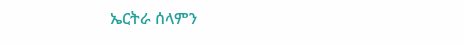ኤርትራ ሰላምን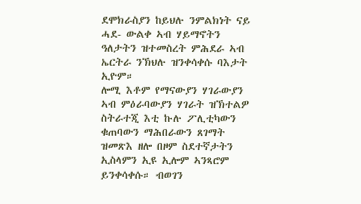ደሞክራስያን ከይህሉ ንምልክነት ናይ ሓደ- ውልቀ ኣብ ሃይማኖትን ዓለታትን ዝተመስረት ምሕደራ ኣብ ኤርትራ ንኽህሉ ዝንቀሳቀሱ ባእታት ኢዮም።
ሎሚ እቶም የማናውያን ሃገራውያን ኣብ ምዕራባውያን ሃገራት ዝኽተልዎ ስትራተጂ እቲ ኩሉ ፖሊቲካውን ቁጠባውን ማሕበራውን ጸገማት ዝመጽእ ዘሎ በዞም ስደተኛታትን ኢስላምን ኢዩ ኢሎም ኣንጻሮም ይንቀሳቀሱ። ብወገን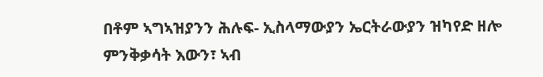በቶም ኣግኣዝያንን ሕሉፍ- ኢስላማውያን ኤርትራውያን ዝካየድ ዘሎ ምንቅቃሳት እውን፣ ኣብ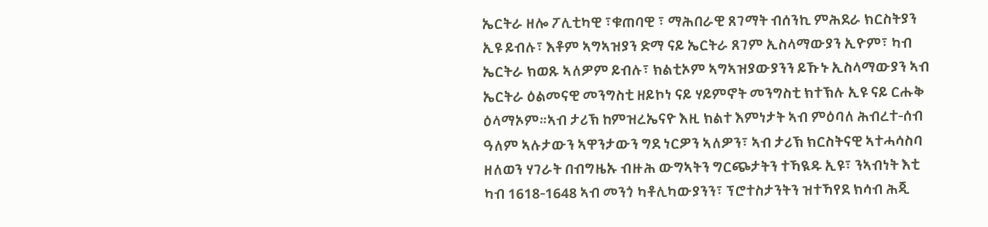ኤርትራ ዘሎ ፖሊቲካዊ ፣ቁጠባዊ ፣ ማሕበራዊ ጸገማት ብሰንኪ ምሕደራ ክርስትያን ኢዩ ይብሉ፣ እቶም ኣግኣዝያን ድማ ናይ ኤርትራ ጸገም ኢስላማውያን ኢዮም፣ ካብ ኤርትራ ክወጹ ኣለዎም ይብሉ፣ ክልቲኦም ኣግኣዝያውያንን ይኹኑ ኢስላማውያን ኣብ ኤርትራ ዕልመናዊ መንግስቲ ዘይኮነ ናይ ሃይምኖት መንግስቲ ክተኽሉ ኢዩ ናይ ርሑቅ ዕላማኦም።ኣብ ታሪኽ ከምዝረኤናዮ እዚ ክልተ እምነታት ኣብ ምዕባለ ሕብረተ-ሰብ ዓለም ኣሉታውን ኣዋንታውን ግደ ነርዎን ኣለዎን፣ ኣብ ታሪኽ ክርስትናዊ ኣተሓሳስባ ዘለወን ሃገራት በብግዜኡ ብዙሕ ውግኣትን ግርጭታትን ተኻዪዱ ኢዩ፣ ንኣብነት እቲ ካብ 1618-1648 ኣብ መንጎ ካቶሊካውያንን፣ ፕሮተስታንትን ዝተኻየደ ክሳብ ሕጂ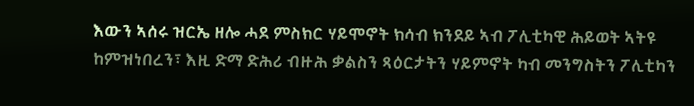እውን ኣሰሩ ዝርኤ ዘሎ ሓደ ምስክር ሃይሞኖት ክሳብ ክንደይ ኣብ ፖሊቲካዊ ሕይወት ኣትዩ ከምዝነበረን፣ እዚ ድማ ድሕሪ ብዙሕ ቃልስን ጻዕርታትን ሃይምኖት ካብ መንግስትን ፖሊቲካን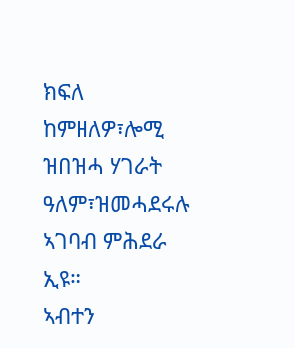ክፍለ ከምዘለዎ፣ሎሚ ዝበዝሓ ሃገራት ዓለም፣ዝመሓደሩሉ ኣገባብ ምሕደራ ኢዩ።
ኣብተን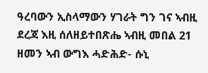ዓረባውን ኢስላማውን ሃገራት ግን ገና ኣብዚ ደረጃ እዚ ሰለዘይተበጽሔ ኣብዚ መበል 21 ዘመን ኣብ ውግእ ሓድሕድ- ሱኒ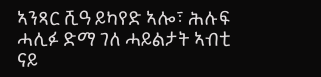ኣንጻር ሺዓ ይካየድ ኣሎ፣ ሕሉፍ ሓሊፉ ድማ ገለ ሓይልታት ኣብቲ ናይ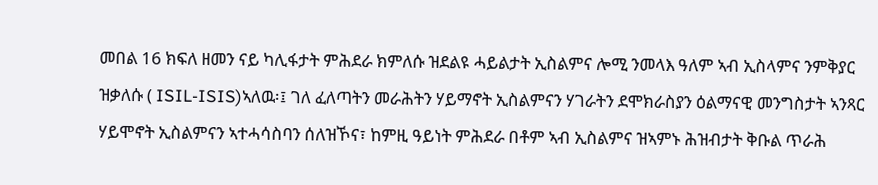መበል 16 ክፍለ ዘመን ናይ ካሊፋታት ምሕደራ ክምለሱ ዝደልዩ ሓይልታት ኢስልምና ሎሚ ንመላእ ዓለም ኣብ ኢስላምና ንምቅያር ዝቃለሱ ( ISIL-ISIS)ኣለዉ፡፤ ገለ ፈለጣትን መራሕትን ሃይማኖት ኢስልምናን ሃገራትን ደሞክራስያን ዕልማናዊ መንግስታት ኣንጻር ሃይሞኖት ኢስልምናን ኣተሓሳስባን ሰለዝኾና፣ ከምዚ ዓይነት ምሕደራ በቶም ኣብ ኢስልምና ዝኣምኑ ሕዝብታት ቅቡል ጥራሕ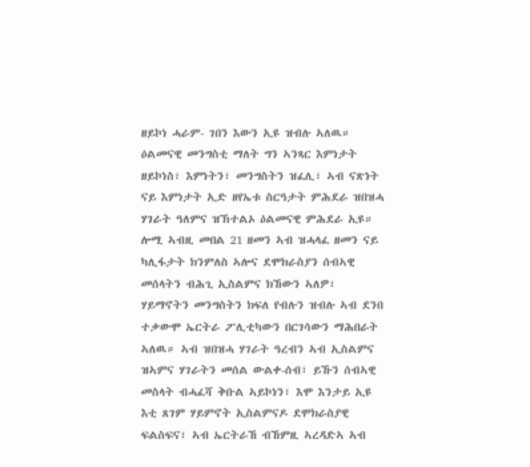ዘይኮነ ሓራም- ገበን እውን ኢዩ ዝብሉ ኣለዉ። ዕልመናዊ መንግስቲ ማለት ግን ኣንጻር እምነታት ዘይኮነስ፣ እምነትን፣ መንግስትን ዝፈሊ፣ ኣብ ናጽነት ናይ እምነታት ኢድ ዘየኤቱ ስርዓታት ምሕደራ ዝበዝሓ ሃገራት ዓለምና ዝኽተልኦ ዕልመናዊ ምሕደራ ኢዩ።
ሎሚ ኣብዚ መበል 21 ዘመን ኣብ ዝሓላፈ ዘመን ናይ ካሊፋታት ክንምለስ ኣሎና ደሞክራስያን ሰብኣዊ መሰላትን ብሕጊ ኢስልምና ክኸውን ኣለዎ፣ ሃይማኖትን መንግስትን ክፍለ የብሉን ዝብሉ ኣብ ደንበ ተቃውሞ ኤርትራ ፖሊቲካውን በርገሳውን ማሕበራት ኣለዉ። ኣብ ዝበዝሓ ሃገራት ዓረብን ኣብ ኢስልምና ዝኣምና ሃገራትን መሰል ውልቀ-ሰብ፣ ይኹን ሰብኣዊ መስላት ብሓፈሻ ቅቡል ኣይኮነን፣ እሞ እንታይ ኢዩ እቲ ጸገም ሃይምኖት ኢስልምናዶ ደሞክራስያዊ ፍልስፍና፣ ኣብ ኤርትራኸ ብኸምዚ ኣረዳድኣ ኣብ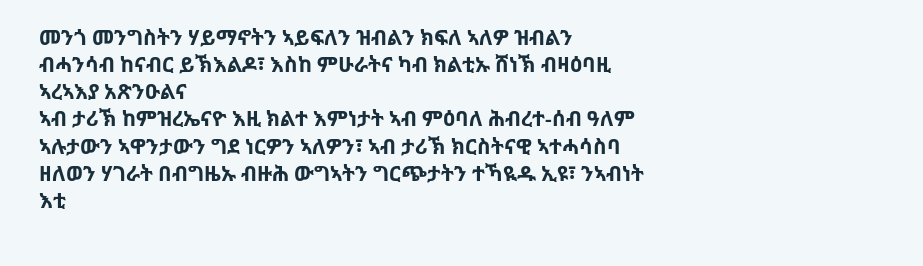መንጎ መንግስትን ሃይማኖትን ኣይፍለን ዝብልን ክፍለ ኣለዎ ዝብልን ብሓንሳብ ከናብር ይኽእልዶ፣ እስከ ምሁራትና ካብ ክልቲኡ ሸነኽ ብዛዕባዚ ኣረኣእያ አጽንዑልና
ኣብ ታሪኽ ከምዝረኤናዮ እዚ ክልተ እምነታት ኣብ ምዕባለ ሕብረተ-ሰብ ዓለም ኣሉታውን ኣዋንታውን ግደ ነርዎን ኣለዎን፣ ኣብ ታሪኽ ክርስትናዊ ኣተሓሳስባ ዘለወን ሃገራት በብግዜኡ ብዙሕ ውግኣትን ግርጭታትን ተኻዪዱ ኢዩ፣ ንኣብነት እቲ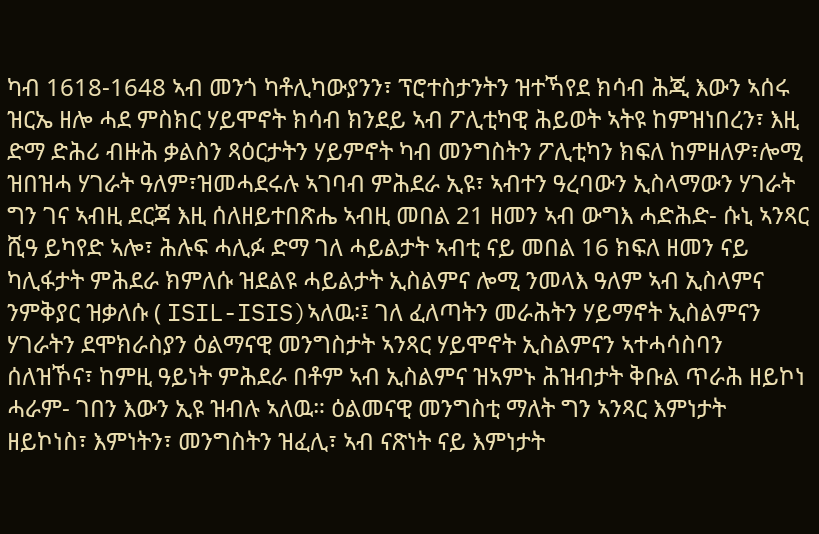ካብ 1618-1648 ኣብ መንጎ ካቶሊካውያንን፣ ፕሮተስታንትን ዝተኻየደ ክሳብ ሕጂ እውን ኣሰሩ ዝርኤ ዘሎ ሓደ ምስክር ሃይሞኖት ክሳብ ክንደይ ኣብ ፖሊቲካዊ ሕይወት ኣትዩ ከምዝነበረን፣ እዚ ድማ ድሕሪ ብዙሕ ቃልስን ጻዕርታትን ሃይምኖት ካብ መንግስትን ፖሊቲካን ክፍለ ከምዘለዎ፣ሎሚ ዝበዝሓ ሃገራት ዓለም፣ዝመሓደሩሉ ኣገባብ ምሕደራ ኢዩ፣ ኣብተን ዓረባውን ኢስላማውን ሃገራት ግን ገና ኣብዚ ደርጃ እዚ ሰለዘይተበጽሔ ኣብዚ መበል 21 ዘመን ኣብ ውግእ ሓድሕድ- ሱኒ ኣንጻር ሺዓ ይካየድ ኣሎ፣ ሕሉፍ ሓሊፉ ድማ ገለ ሓይልታት ኣብቲ ናይ መበል 16 ክፍለ ዘመን ናይ ካሊፋታት ምሕደራ ክምለሱ ዝደልዩ ሓይልታት ኢስልምና ሎሚ ንመላእ ዓለም ኣብ ኢስላምና ንምቅያር ዝቃለሱ ( ISIL-ISIS)ኣለዉ፡፤ ገለ ፈለጣትን መራሕትን ሃይማኖት ኢስልምናን ሃገራትን ደሞክራስያን ዕልማናዊ መንግስታት ኣንጻር ሃይሞኖት ኢስልምናን ኣተሓሳስባን ሰለዝኾና፣ ከምዚ ዓይነት ምሕደራ በቶም ኣብ ኢስልምና ዝኣምኑ ሕዝብታት ቅቡል ጥራሕ ዘይኮነ ሓራም- ገበን እውን ኢዩ ዝብሉ ኣለዉ። ዕልመናዊ መንግስቲ ማለት ግን ኣንጻር እምነታት ዘይኮነስ፣ እምነትን፣ መንግስትን ዝፈሊ፣ ኣብ ናጽነት ናይ እምነታት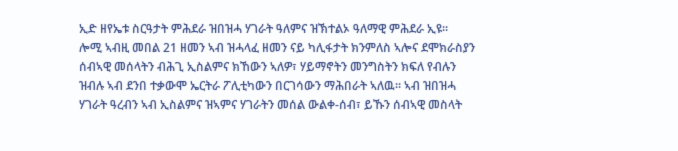ኢድ ዘየኤቱ ስርዓታት ምሕደራ ዝበዝሓ ሃገራት ዓለምና ዝኽተልኦ ዓለማዊ ምሕደራ ኢዩ።
ሎሚ ኣብዚ መበል 21 ዘመን ኣብ ዝሓላፈ ዘመን ናይ ካሊፋታት ክንምለስ ኣሎና ደሞክራስያን ሰብኣዊ መሰላትን ብሕጊ ኢስልምና ክኸውን ኣለዎ፣ ሃይማኖትን መንግስትን ክፍለ የብሉን ዝብሉ ኣብ ደንበ ተቃውሞ ኤርትራ ፖሊቲካውን በርገሳውን ማሕበራት ኣለዉ። ኣብ ዝበዝሓ ሃገራት ዓረብን ኣብ ኢስልምና ዝኣምና ሃገራትን መሰል ውልቀ-ሰብ፣ ይኹን ሰብኣዊ መስላት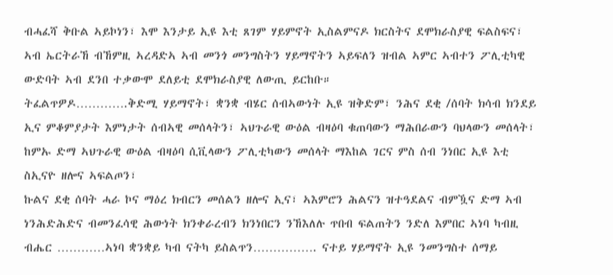ብሓፈሻ ቅቡል ኣይኮነን፣ እሞ እንታይ ኢዩ እቲ ጸገም ሃይምኖት ኢስልምናዶ ክርስትና ደሞክራስያዊ ፍልስፍና፣ ኣብ ኤርትራኸ ብኸምዚ ኣረዳድኣ ኣብ መንጎ መንግስትን ሃይማኖትን ኣይፍለን ዝብል ኣምር ኣብተን ፖሊቲካዊ ውድባት ኣብ ደንበ ተቃውሞ ደለይቲ ደሞክራስያዊ ለውጢ ይርከቡ።
ትፈልጥዎዶ………….ቅድሚ ሃይማኖት፣ ቋንቋ ብሄር ሰብኣውነት ኢዩ ዝቅድም፣ ንሕና ደቂ /ሰባት ክሳብ ክንደይ ኢና ምቆምያታት እምነታት ሰብኣዊ መሰላትን፣ ኣህጉራዊ ውዕል ብዛዕባ ቁጠባውን ማሕበራውን ባህላውን መሰላት፣ ከምኡ ድማ ኣህጉራዊ ውዕል ብዛዕባ ሲቪላውን ፖሊቲካውን መሰላት ማእከል ገርና ምስ ሰብ ንነበር ኢዩ እቲ ስኢናዮ ዘሎና ኣፍልጦን፣
ኩልና ደቂ ሰባት ሓራ ኮና ማዕረ ክብርን መሰልን ዘሎና ኢና፣ ኣእምሮን ሕልናን ዝተዓደልና ብምዃና ድማ ኣብ ነንሕድሕድና ብመንፈሳዊ ሕውነት ክንቀራረብን ክንነበርን ንኸእለሉ ጥበብ ፍልጠትን ንድለ እምበር ኣነባ ካብዚ ብሔር …………ኣነባ ቋንቋይ ካብ ናትካ ይስልጥን……………. ናተይ ሃይማኖት ኢዩ ንመንግስተ ሰማይ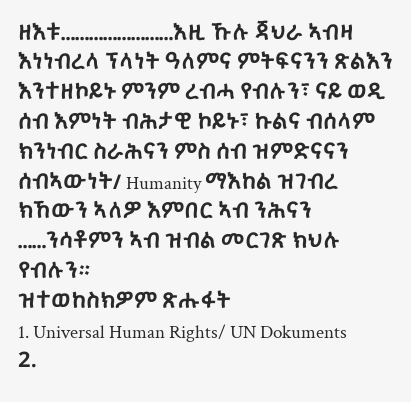ዘእቱ……………………እዚ ኹሉ ጃህራ ኣብዛ እነነብረላ ፕላነት ዓለምና ምትፍናንን ጽልእን እንተዘኮይኑ ምንም ረብሓ የብሉን፣ ናይ ወዲ ሰብ እምነት ብሕታዊ ኮይኑ፣ ኩልና ብሰላም ክንነብር ስራሕናን ምስ ሰብ ዝምድናናን ሰብኣውነት/ Humanity ማእከል ዝገብረ ክኸውን ኣለዎ እምበር ኣብ ንሕናን ……ንሳቶምን ኣብ ዝብል መርገጽ ክህሉ የብሉን።
ዝተወከስክዎም ጽሑፋት
1. Universal Human Rights/ UN Dokuments
2.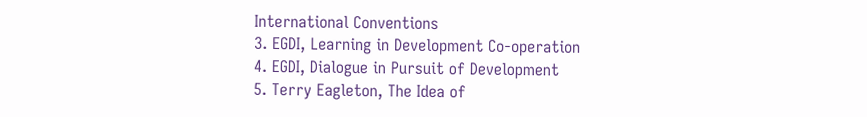International Conventions
3. EGDI, Learning in Development Co-operation
4. EGDI, Dialogue in Pursuit of Development
5. Terry Eagleton, The Idea of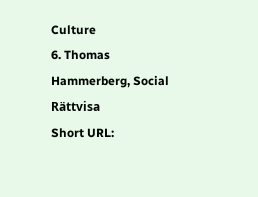Culture
6. Thomas Hammerberg, Social Rättvisa
Short URL: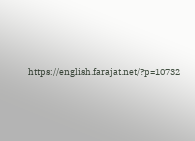https://english.farajat.net/?p=10732